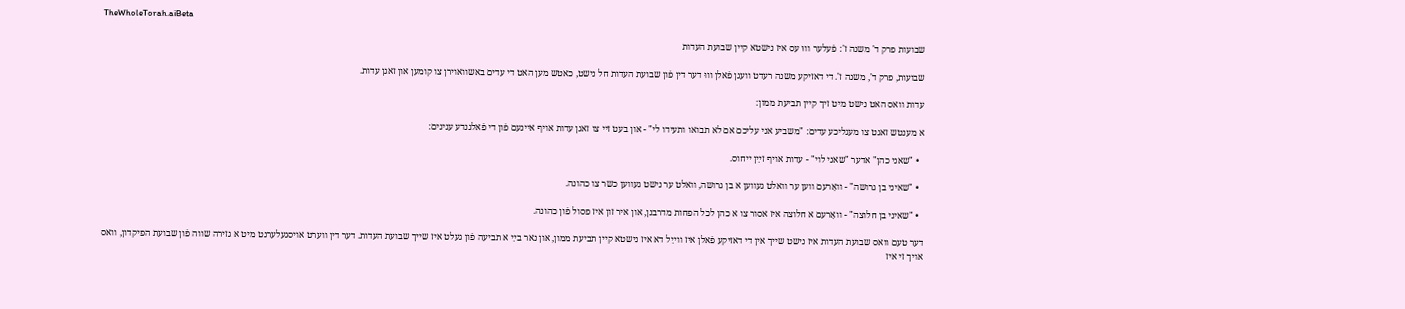TheWholeTorah.aiBeta

שבועות פרק ד' משנה ז': פֿעלער וווּ עס איז נישטא קיין שבועת העדות

שבועות, פרק ד', משנה ז'. די דאזיקע משנה רעדט וועגן פֿאלן וווּ דער דין פֿון שבועת העדות חל נישט, כאטש מען האט די עדים באשוואוירן צו קומען און זאגן עדות.

עדות וואס האט נישט מיט זיך קיין תביעת ממון:

א מענטש זאגט צו מעגליכע עדים: "משביע אני עליכם אם לא תבואו ותעידו לי" - און בעט זיי צו זאגן עדות אויף איינעם פֿון די פֿאלגנדע ענינים:

  • "שאני כהן" אדער "שאני לוי" - עדות אויף זײַן ייחוס.

  • "שאיני בן גרושה" - וואָרעם ווען ער וואלט געווען א בן גרושה, וואלט ער נישט געווען כשר צו כהונה.

  • "שאיני בן חלוצה" - וואָרעם א חלוצה איז אסור צו א כהן לכל הפחות מדרבנן, און איר זון איז פסול פֿון כהונה.

דער טעם וואס שבועת העדות איז נישט שייך אין די דאזיקע פֿאלן איז ווײַל דא איז נישטא קיין תביעת ממון, און נאר בײַ א תביעה פֿון געלט איז שייך שבועת העדות. דער דין ווערט אויסגעלערנט מיט א גזירה שווה פֿון שבועת הפיקדון, וואס אויך זי איז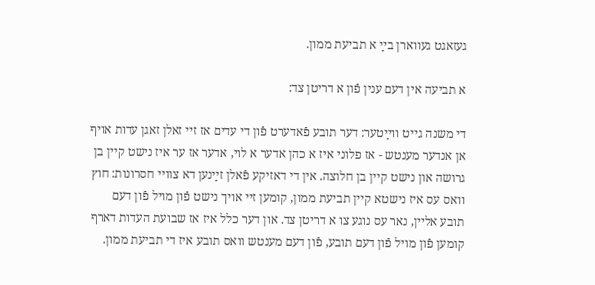געזאגט געווארן בײַ א תביעת ממון.

א תביעה אין דעם ענין פֿון א דריטן צד:

די משנה גייט ווײַטער: דער תובע פֿאדערט פֿון די עדים אז זיי זאלן זאגן עדות אויף אן אנדער מענטש - אז פלוני איז א כהן אדער א לוי, אדער אז ער איז נישט קיין בן גרושה און נישט קיין בן חלוצה. אין די דאזיקע פֿאלן זײַנען דא צוויי חסרונות: חוץ וואס עס איז נישטא קיין תביעת ממון, קומען זיי אויך נישט פֿון מויל פֿון דעם תובע אליין, נאר עס נוגע צו א דריטן צד. און דער כלל איז אז שבועת העדות דארף קומען פֿון מויל פֿון דעם תובע, פֿון דעם מענטש וואס תובע איז די תביעת ממון.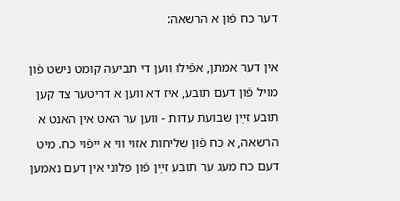דער כח פֿון א הרשאה:

אין דער אמתן, אפֿילו ווען די תביעה קומט נישט פֿון מויל פֿון דעם תובע, איז דא ווען א דריטער צד קען תובע זײַן שבועת עדות - ווען ער האט אין האנט א הרשאה, א כח פֿון שליחות אזוי ווי א ייפֿוי כח. מיט דעם כח מעג ער תובע זײַן פֿון פלוני אין דעם נאמען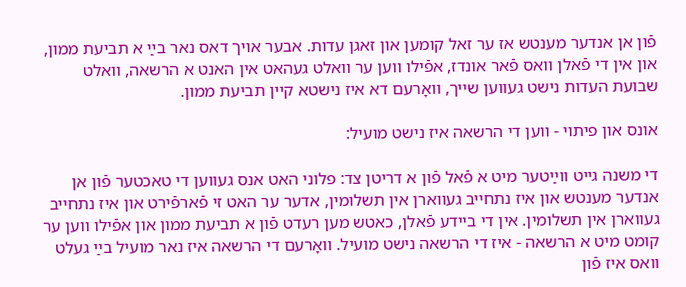פֿון אן אנדער מענטש אז ער זאל קומען און זאגן עדות. אבער אויך דאס נאר בײַ א תביעת ממון, און אין די פֿאלן וואס פֿאר אונדז, אפֿילו ווען ער וואלט געהאט אין האנט א הרשאה, וואלט שבועת העדות נישט געווען שייך, וואָרעם דא איז נישטא קיין תביעת ממון.

אונס און פיתוי - ווען די הרשאה איז נישט מועיל:

די משנה גייט ווײַטער מיט א פֿאל פֿון א דריטן צד: פלוני האט אנס געווען די טאכטער פֿון אן אנדער מענטש און איז נתחייב געווארן אין תשלומין, אדער ער האט זי פֿארפֿירט און איז נתחייב געווארן אין תשלומין. אין די ביידע פֿאלן, כאטש מען רעדט פֿון א תביעת ממון און אפֿילו ווען ער קומט מיט א הרשאה - איז די הרשאה נישט מועיל. וואָרעם די הרשאה איז נאר מועיל בײַ געלט וואס איז פֿון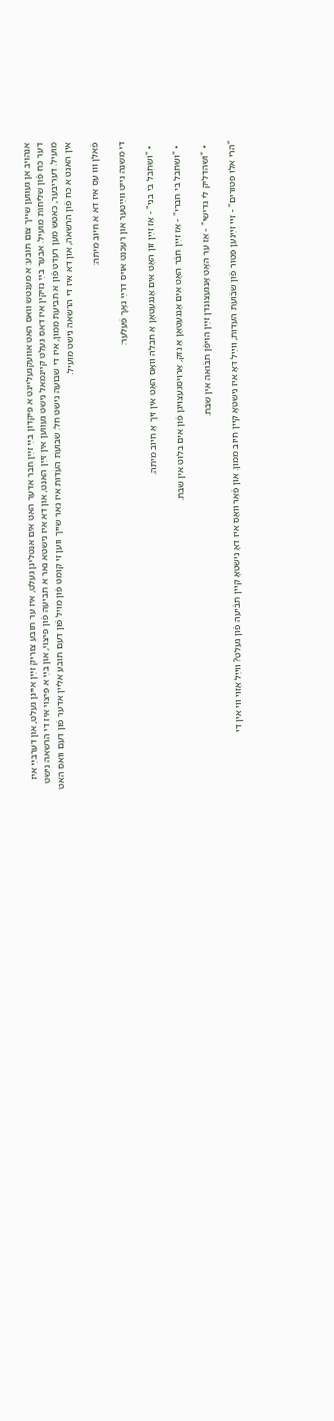אנהויב אן געווען שייך צום תובע: א מענטש וואס האט אוועקגעלייגט א פיקדון בײַ זײַן חבר אדער האט אים אנטליגן געלט, איז ער תובע צוריק זײַן אייגן געלט, און דערבײַ איז דער כח פֿון שליחות מועיל. אבער בײַ נזיקין איז דאס געלט קיינמאל נישט געווען אין זײַן האנט, און דא איז נישטא נאר א תביעה פֿון פיצוי, און בײַ א פיצוי איז די הרשאה נישט מועיל. דעריבער, כאטש מען רעדט פֿון א תביעת ממון, איז די שבועה נישט חל: שבועת העדות איז נאר שייך ווען זי קומט פֿון מויל פֿון דעם תובע אליין אדער פֿון דעם וואס האט אין האנט א כח פֿון הרשאה, און דא איז די הרשאה נישט מועיל.

פֿאלן וווּ עס איז דא א חיוב מיתה:

די משנה גייט װײַטער און רעכנט אױס דרײַ נאָך פֿעלער:

  • "ושחבל בי בני" - אַז זײַן זון האָט אים אָנגעטאָן אַ חבלה װאָס האָט אין זיך אַ חיוב מיתה.

  • "ושחבל בי חברי" - אַז זײַן חבֿר האָט אים אָנגעטאָן אַ נזק, אַרױסגעצױגן פֿון אים בלוט אין שבת.

  • "ושהדליק לי גדישי" - אַז ער האָט אָנגעצונדן זײַן הױפֿן תבֿואה אין שבת.

"הרי אלו פטורים" - זײ זײַנען פּטור פֿון שבֿועת העדות, װײַל דאָ איז נישטאָ קײן חיוב ממון. און פֿאַר װאָס איז דאָ נישטאָ קײן תבֿיעה פֿון געלט? װײַל אַזױ װי אין די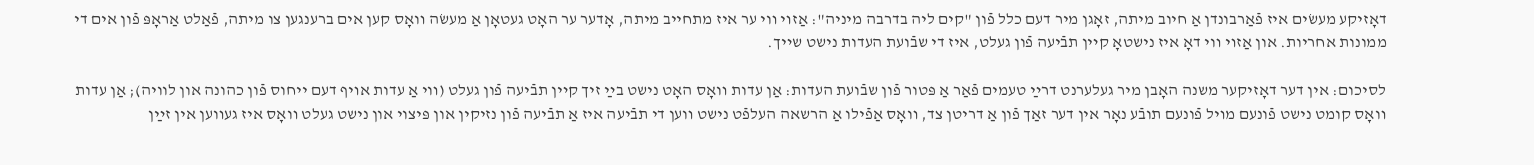דאָזיקע מעשׂים איז פֿאַרבונדן אַ חיוב מיתה, זאָגן מיר דעם כלל פֿון "קים ליה בדרבה מיניה": אַזױ װי ער איז מתחייב מיתה, אָדער ער האָט געטאָן אַ מעשׂה װאָס קען אים ברענגען צו מיתה, פֿאַלט אַראָפּ פֿון אים די ממונות אחריות. און אַזױ װי דאָ איז נישטאָ קײן תבֿיעה פֿון געלט, איז די שבֿועת העדות נישט שײך.

לסיכום: אין דער דאָזיקער משנה האָבן מיר געלערנט דרײַ טעמים פֿאַר אַ פּטור פֿון שבֿועת העדות: אַן עדות װאָס האָט נישט בײַ זיך קײן תבֿיעה פֿון געלט (װי אַ עדות אױף דעם ייחוס פֿון כהונה און לוויה); אַן עדות װאָס קומט נישט פֿונעם מױל פֿונעם תובֿע נאָר אין דער זאַך פֿון אַ דריטן צד, װאָס אַפֿילו אַ הרשאה העלפֿט נישט װען די תבֿיעה איז אַ תבֿיעה פֿון נזיקין און פּיצוי און נישט געלט װאָס איז געװען אין זײַן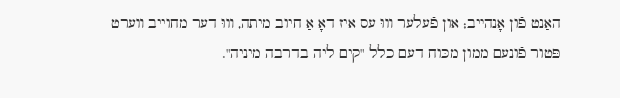האַנט פֿון אָנהײב; און פֿעלער װוּ עס איז דאָ אַ חיוב מיתה, װוּ דער מחוייב װערט פּטור פֿונעם ממון מכּוח דעם כלל "קים ליה בדרבה מיניה".